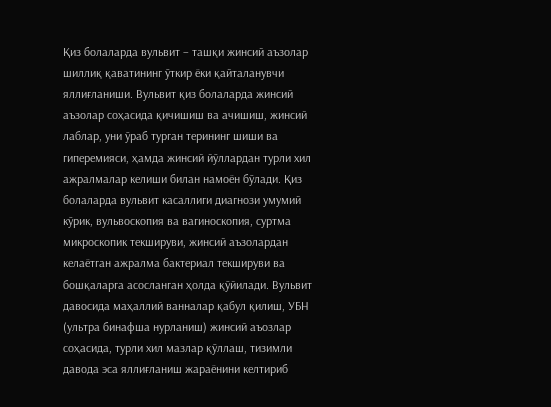Қиз болаларда вульвит – ташқи жинсий аъзолар шиллиқ қаватининг ўткир ёки қайталанувчи яллиғланиши. Вульвит қиз болаларда жинсий аъзолар соҳасида қичишиш ва ачишиш, жинсий лаблар, уни ўраб турган терининг шиши ва гиперемияси, ҳамда жинсий йўллардан турли хил ажралмалар келиши билан намоён бўлади. Қиз болаларда вульвит касаллиги диагнози умумий кўрик, вульвоскопия ва вагиноскопия, суртма микроскопик текшируви, жинсий аъзолардан келаётган ажралма бактериал текшируви ва бошқаларга асосланган ҳолда қўйилади. Вульвит давосида маҳаллий ванналар қабул қилиш, УБН (ультра бинафша нурланиш) жинсий аъозлар соҳасида, турли хил мазлар қўллаш, тизимли давода эса яллиғланиш жараёнини келтириб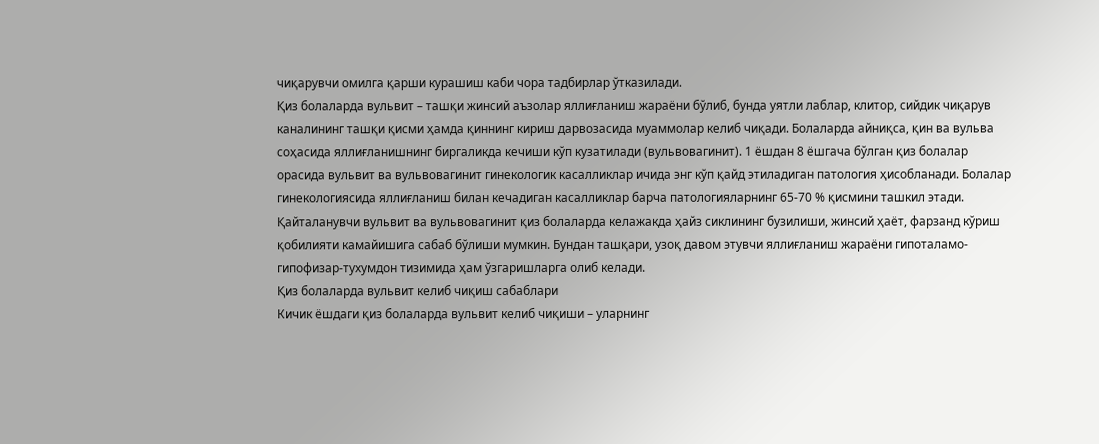чиқарувчи омилга қарши курашиш каби чора тадбирлар ўтказилади.
Қиз болаларда вульвит – ташқи жинсий аъзолар яллиғланиш жараёни бўлиб, бунда уятли лаблар, клитор, сийдик чиқарув каналининг ташқи қисми ҳамда қиннинг кириш дарвозасида муаммолар келиб чиқади. Болаларда айниқса, қин ва вульва соҳасида яллиғланишнинг биргаликда кечиши кўп кузатилади (вульвовагинит). 1 ёшдан 8 ёшгача бўлган қиз болалар орасида вульвит ва вульвовагинит гинекологик касалликлар ичида энг кўп қайд этиладиган патология ҳисобланади. Болалар гинекологиясида яллиғланиш билан кечадиган касалликлар барча патологияларнинг 65-70 % қисмини ташкил этади. Қайталанувчи вульвит ва вульвовагинит қиз болаларда келажакда ҳайз сиклининг бузилиши, жинсий ҳаёт, фарзанд кўриш қобилияти камайишига сабаб бўлиши мумкин. Бундан ташқари, узоқ давом этувчи яллиғланиш жараёни гипоталамо-гипофизар-тухумдон тизимида ҳам ўзгаришларга олиб келади.
Қиз болаларда вульвит келиб чиқиш сабаблари
Кичик ёшдаги қиз болаларда вульвит келиб чиқиши – уларнинг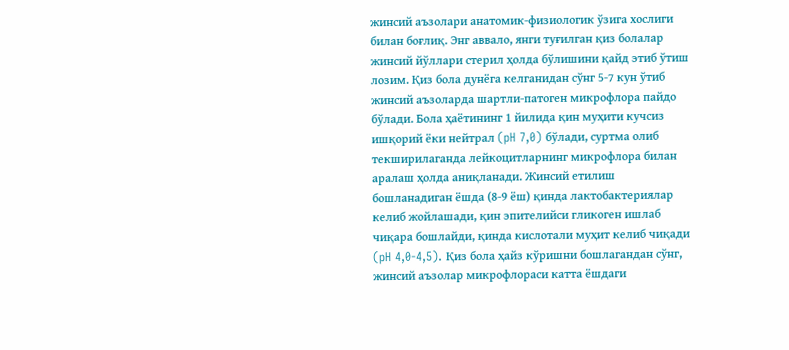жинсий аъзолари анатомик-физиологик ўзига хослиги билан боғлиқ. Энг аввало, янги туғилган қиз болалар жинсий йўллари стерил ҳолда бўлишини қайд этиб ўтиш лозим. Қиз бола дунёга келганидан сўнг 5-7 кун ўтиб жинсий аъзоларда шартли-патоген микрофлора пайдо бўлади. Бола ҳаётининг 1 йилида қин муҳити кучсиз ишқорий ёки нейтрал (pH 7,0) бўлади, суртма олиб текширилаганда лейкоцитларнинг микрофлора билан аралаш ҳолда аниқланади. Жинсий етилиш бошланадиган ёшда (8-9 ёш) қинда лактобактериялар келиб жойлашади, қин эпителийси гликоген ишлаб чиқара бошлайди, қинда кислотали муҳит келиб чиқади (pH 4,0-4,5). Қиз бола ҳайз кўришни бошлагандан сўнг, жинсий аъзолар микрофлораси катта ёшдаги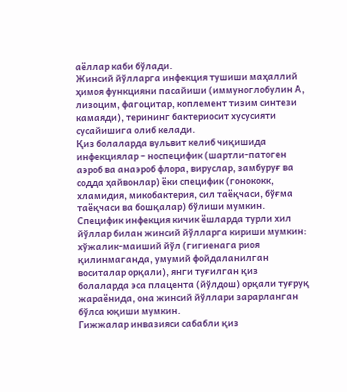аёллар каби бўлади.
Жинсий йўлларга инфекция тушиши маҳаллий ҳимоя функцияни пасайиши (иммуноглобулин А, лизоцим, фагоцитар, коплемент тизим синтези камаяди), терининг бактериосит хусусияти сусайишига олиб келади.
Қиз болаларда вульвит келиб чиқишида инфекциялар – носпецифик (шартли-патоген аэроб ва анаэроб флора, вируслар, замбуруғ ва содда ҳайвонлар) ёки специфик (гонококк, хламидия, микобактерия, сил таёқчаси, бўғма таёқчаси ва бошқалар) бўлиши мумкин.
Специфик инфекция кичик ёшларда турли хил йўллар билан жинсий йўлларга кириши мумкин: хўжалик-маиший йўл (гигиенага риоя қилинмаганда, умумий фойдаланилган воситалар орқали), янги туғилган қиз болаларда эса плацента (йўлдош) орқали туғруқ жараёнида, она жинсий йўллари зарарланган бўлса юқиши мумкин.
Гижжалар инвазияси сабабли қиз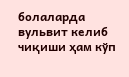болаларда вульвит келиб чиқиши ҳам кўп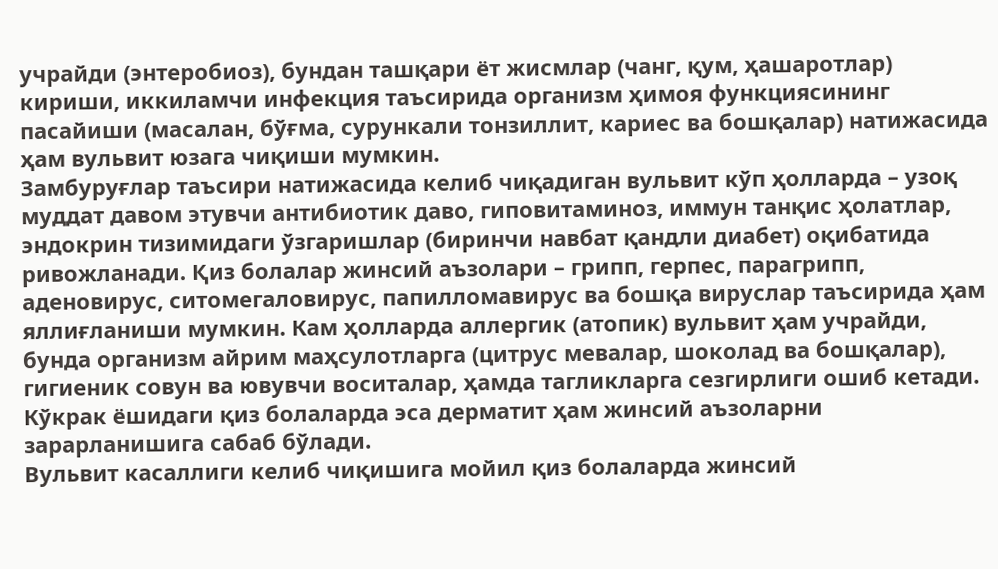учрайди (энтеробиоз), бундан ташқари ёт жисмлар (чанг, қум, ҳашаротлар) кириши, иккиламчи инфекция таъсирида организм ҳимоя функциясининг пасайиши (масалан, бўғма, сурункали тонзиллит, кариес ва бошқалар) натижасида ҳам вульвит юзага чиқиши мумкин.
Замбуруғлар таъсири натижасида келиб чиқадиган вульвит кўп ҳолларда – узоқ муддат давом этувчи антибиотик даво, гиповитаминоз, иммун танқис ҳолатлар, эндокрин тизимидаги ўзгаришлар (биринчи навбат қандли диабет) оқибатида ривожланади. Қиз болалар жинсий аъзолари – грипп, герпес, парагрипп, аденовирус, ситомегаловирус, папилломавирус ва бошқа вируслар таъсирида ҳам яллиғланиши мумкин. Кам ҳолларда аллергик (атопик) вульвит ҳам учрайди, бунда организм айрим маҳсулотларга (цитрус мевалар, шоколад ва бошқалар), гигиеник совун ва ювувчи воситалар, ҳамда тагликларга сезгирлиги ошиб кетади. Кўкрак ёшидаги қиз болаларда эса дерматит ҳам жинсий аъзоларни зарарланишига сабаб бўлади.
Вульвит касаллиги келиб чиқишига мойил қиз болаларда жинсий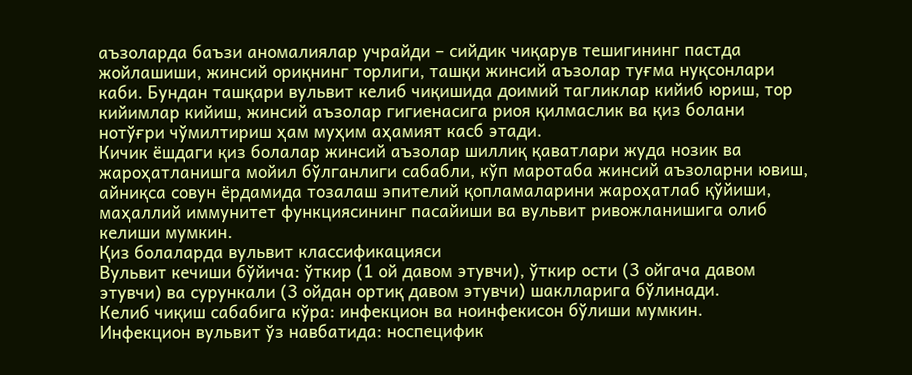аъзоларда баъзи аномалиялар учрайди – сийдик чиқарув тешигининг пастда жойлашиши, жинсий ориқнинг торлиги, ташқи жинсий аъзолар туғма нуқсонлари каби. Бундан ташқари вульвит келиб чиқишида доимий тагликлар кийиб юриш, тор кийимлар кийиш, жинсий аъзолар гигиенасига риоя қилмаслик ва қиз болани нотўғри чўмилтириш ҳам муҳим аҳамият касб этади.
Кичик ёшдаги қиз болалар жинсий аъзолар шиллиқ қаватлари жуда нозик ва жароҳатланишга мойил бўлганлиги сабабли, кўп маротаба жинсий аъзоларни ювиш, айниқса совун ёрдамида тозалаш эпителий қопламаларини жароҳатлаб қўйиши, маҳаллий иммунитет функциясининг пасайиши ва вульвит ривожланишига олиб келиши мумкин.
Қиз болаларда вульвит классификацияси
Вульвит кечиши бўйича: ўткир (1 ой давом этувчи), ўткир ости (3 ойгача давом этувчи) ва сурункали (3 ойдан ортиқ давом этувчи) шаклларига бўлинади.
Келиб чиқиш сабабига кўра: инфекцион ва ноинфекисон бўлиши мумкин.
Инфекцион вульвит ўз навбатида: носпецифик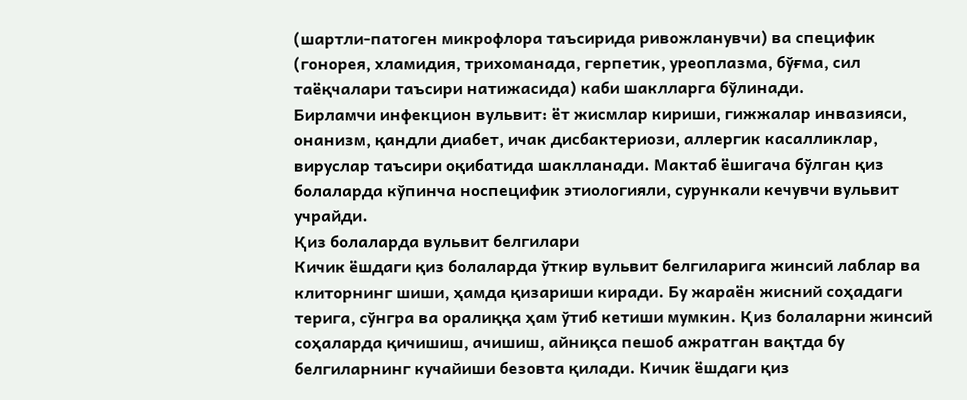(шартли-патоген микрофлора таъсирида ривожланувчи) ва специфик (гонорея, хламидия, трихоманада, герпетик, уреоплазма, бўғма, сил таёқчалари таъсири натижасида) каби шаклларга бўлинади.
Бирламчи инфекцион вульвит: ёт жисмлар кириши, гижжалар инвазияси, онанизм, қандли диабет, ичак дисбактериози, аллергик касалликлар, вируслар таъсири оқибатида шаклланади. Мактаб ёшигача бўлган қиз болаларда кўпинча носпецифик этиологияли, сурункали кечувчи вульвит учрайди.
Қиз болаларда вульвит белгилари
Кичик ёшдаги қиз болаларда ўткир вульвит белгиларига жинсий лаблар ва клиторнинг шиши, ҳамда қизариши киради. Бу жараён жисний соҳадаги терига, сўнгра ва оралиққа ҳам ўтиб кетиши мумкин. Қиз болаларни жинсий соҳаларда қичишиш, ачишиш, айниқса пешоб ажратган вақтда бу белгиларнинг кучайиши безовта қилади. Кичик ёшдаги қиз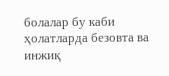болалар бу каби ҳолатларда безовта ва инжиқ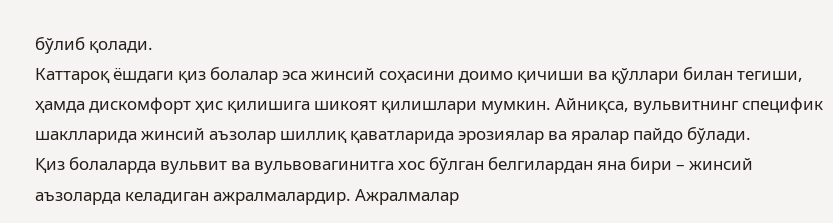бўлиб қолади.
Каттароқ ёшдаги қиз болалар эса жинсий соҳасини доимо қичиши ва қўллари билан тегиши, ҳамда дискомфорт ҳис қилишига шикоят қилишлари мумкин. Айниқса, вульвитнинг специфик шаклларида жинсий аъзолар шиллиқ қаватларида эрозиялар ва яралар пайдо бўлади.
Қиз болаларда вульвит ва вульвовагинитга хос бўлган белгилардан яна бири – жинсий аъзоларда келадиган ажралмалардир. Ажралмалар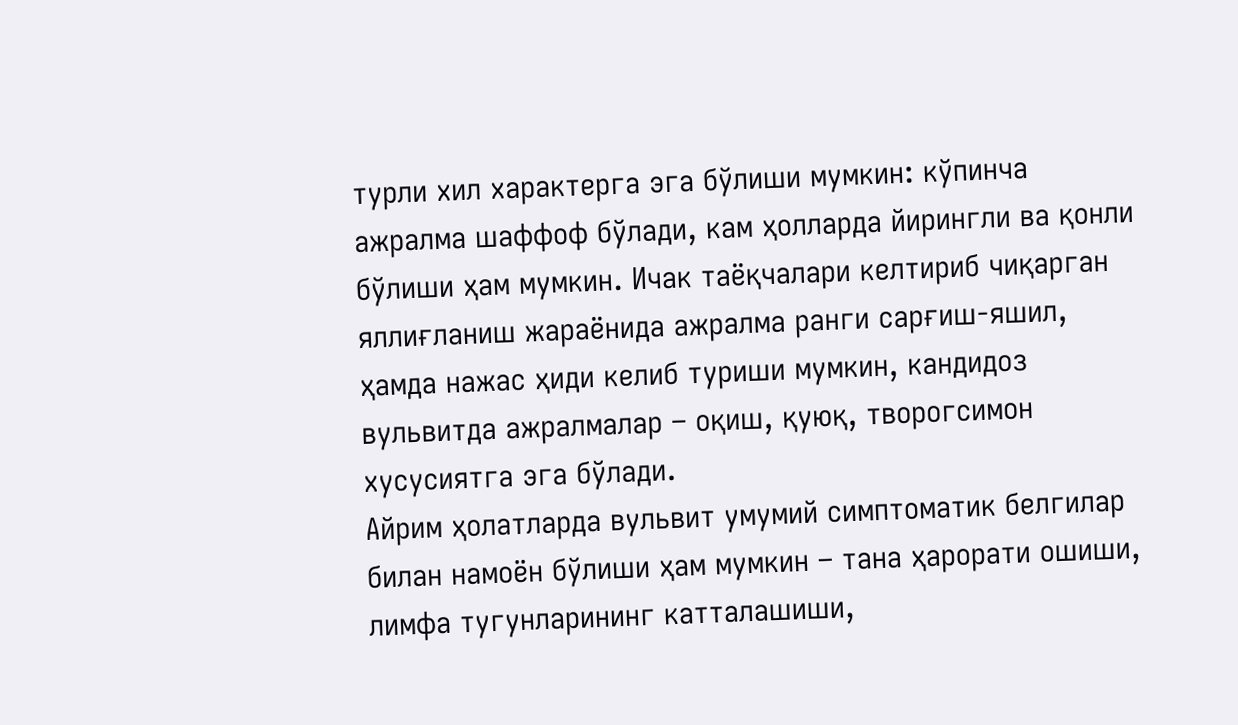турли хил характерга эга бўлиши мумкин: кўпинча ажралма шаффоф бўлади, кам ҳолларда йирингли ва қонли бўлиши ҳам мумкин. Ичак таёқчалари келтириб чиқарган яллиғланиш жараёнида ажралма ранги сарғиш-яшил, ҳамда нажас ҳиди келиб туриши мумкин, кандидоз вульвитда ажралмалар – оқиш, қуюқ, творогсимон хусусиятга эга бўлади.
Айрим ҳолатларда вульвит умумий симптоматик белгилар билан намоён бўлиши ҳам мумкин – тана ҳарорати ошиши, лимфа тугунларининг катталашиши,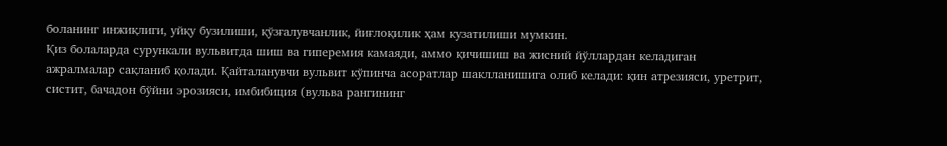боланинг инжиқлиги, уйқу бузилиши, қўзғалувчанлик, йиғлоқилик ҳам кузатилиши мумкин.
Қиз болаларда сурункали вульвитда шиш ва гиперемия камаяди, аммо қичишиш ва жисний йўллардан келадиган ажралмалар сақланиб қолади. Қайталанувчи вульвит кўпинча асоратлар шаклланишига олиб келади: қин атрезияси, уретрит, систит, бачадон бўйни эрозияси, имбибиция (вульва рангининг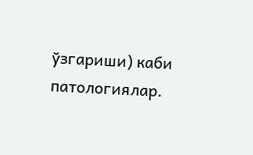ўзгариши) каби патологиялар.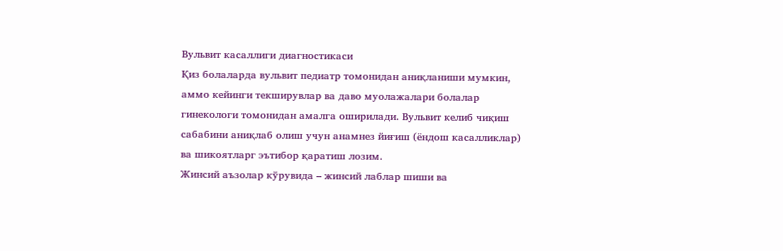Вульвит касаллиги диагностикаси
Қиз болаларда вульвит педиатр томонидан аниқланиши мумкин, аммо кейинги текширувлар ва даво муолажалари болалар гинекологи томонидан амалга оширилади. Вульвит келиб чиқиш сабабини аниқлаб олиш учун анамнез йиғиш (ёндош касалликлар) ва шикоятларг эътибор қаратиш лозим.
Жинсий аъзолар кўрувида – жинсий лаблар шиши ва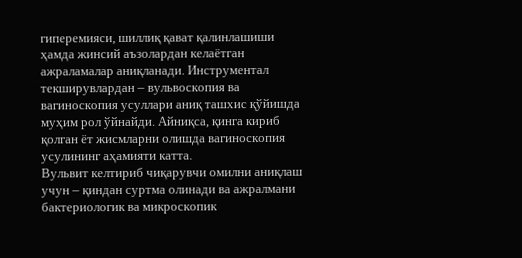гиперемияси, шиллиқ қават қалинлашиши ҳамда жинсий аъзолардан келаётган ажраламалар аниқланади. Инструментал текширувлардан – вульвоскопия ва вагиноскопия усуллари аниқ ташхис қўйишда муҳим рол ўйнайди. Айниқса, қинга кириб қолган ёт жисмларни олишда вагиноскопия усулининг аҳамияти катта.
Вульвит келтириб чиқарувчи омилни аниқлаш учун – қиндан суртма олинади ва ажралмани бактериологик ва микроскопик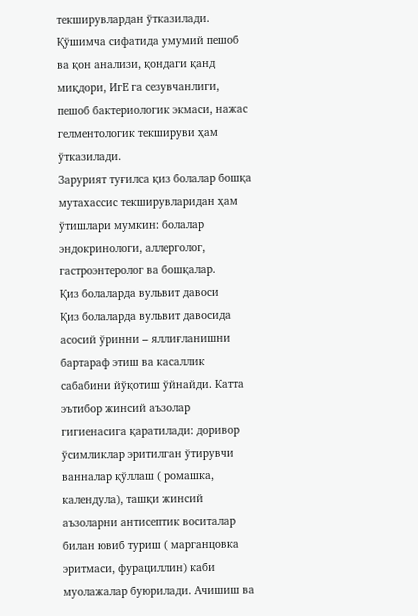текширувлардан ўтказилади. Қўшимча сифатида умумий пешоб ва қон анализи, қондаги қанд миқдори, ИгE га сезувчанлиги, пешоб бактериологик экмаси, нажас гелментологик текшируви ҳам ўтказилади.
Зарурият туғилса қиз болалар бошқа мутахассис текширувларидан ҳам ўтишлари мумкин: болалар эндокринологи, аллерголог, гастроэнтеролог ва бошқалар.
Қиз болаларда вульвит давоси
Қиз болаларда вульвит давосида асосий ўринни – яллиғланишни бартараф этиш ва касаллик сабабини йўқотиш ўйнайди. Катта эътибор жинсий аъзолар гигиенасига қаратилади: доривор ўсимликлар эритилган ўтирувчи ванналар қўллаш ( ромашка, календула), ташқи жинсий аъзоларни антисептик воситалар билан ювиб туриш ( марганцовка эритмаси, фурациллин) каби муолажалар буюрилади. Ачишиш ва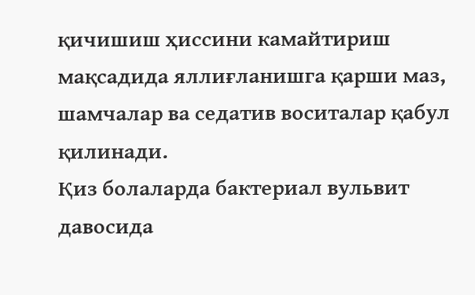қичишиш ҳиссини камайтириш мақсадида яллиғланишга қарши маз, шамчалар ва седатив воситалар қабул қилинади.
Қиз болаларда бактериал вульвит давосида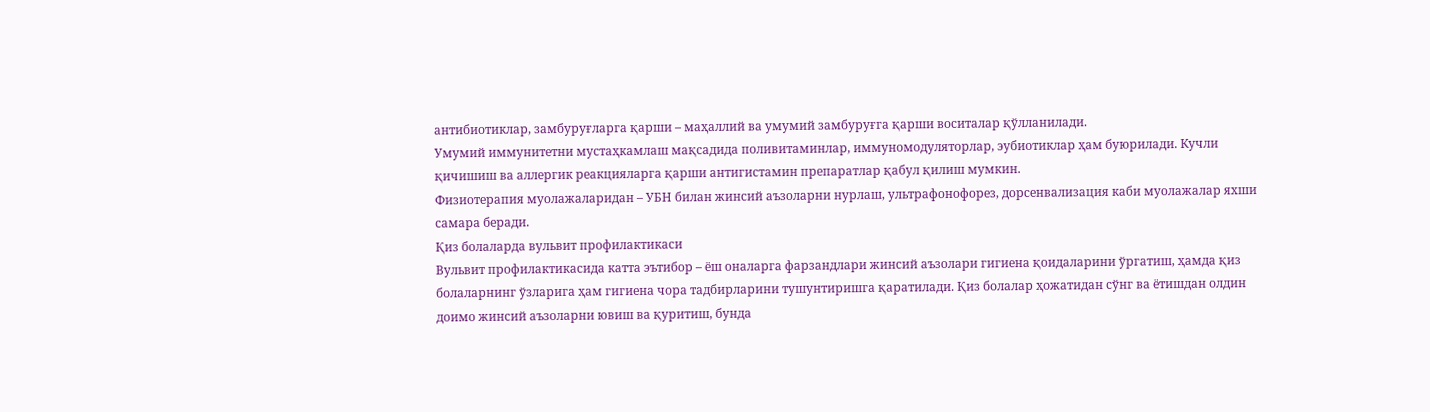антибиотиклар, замбуруғларга қарши – маҳаллий ва умумий замбуруғга қарши воситалар қўлланилади.
Умумий иммунитетни мустаҳкамлаш мақсадида поливитаминлар, иммуномодуляторлар, эубиотиклар ҳам буюрилади. Кучли қичишиш ва аллергик реакцияларга қарши антигистамин препаратлар қабул қилиш мумкин.
Физиотерапия муолажаларидан – УБН билан жинсий аъзоларни нурлаш, ультрафонофорез, дорсенвализация каби муолажалар яхши самара беради.
Қиз болаларда вульвит профилактикаси
Вульвит профилактикасида катта эътибор – ёш оналарга фарзандлари жинсий аъзолари гигиена қоидаларини ўргатиш, ҳамда қиз болаларнинг ўзларига ҳам гигиена чора тадбирларини тушунтиришга қаратилади. Қиз болалар ҳожатидан сўнг ва ётишдан олдин доимо жинсий аъзоларни ювиш ва қуритиш, бунда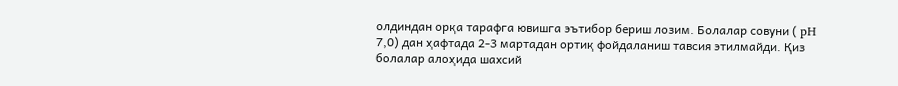олдиндан орқа тарафга ювишга эътибор бериш лозим. Болалар совуни ( pH 7,0) дан ҳафтада 2-3 мартадан ортиқ фойдаланиш тавсия этилмайди. Қиз болалар алоҳида шахсий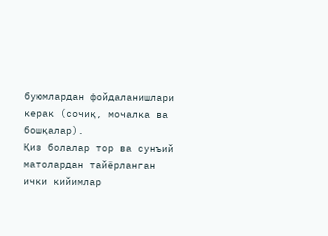буюмлардан фойдаланишлари керак (сочиқ, мочалка ва бошқалар).
Қиз болалар тор ва сунъий матолардан тайёрланган ички кийимлар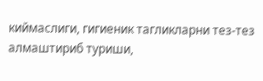киймаслиги, гигиеник тагликларни тез-тез алмаштириб туриши,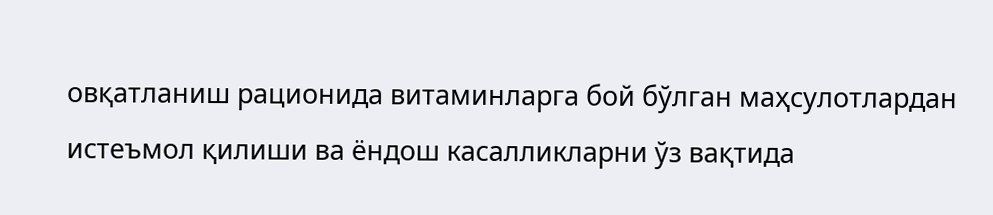овқатланиш рационида витаминларга бой бўлган маҳсулотлардан истеъмол қилиши ва ёндош касалликларни ўз вақтида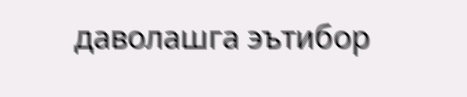даволашга эътибор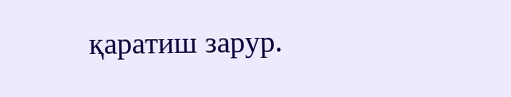қаратиш зарур.